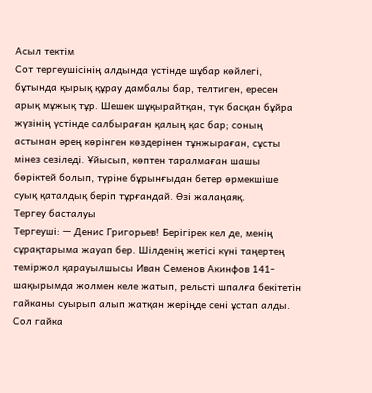Асыл тектім
Сот тергеушісінің алдында үстінде шұбар көйлегі, бұтында қырық құрау дамбалы бар, телтиген, ересен арық мұжық тұр. Шешек шұқырайтқан, түк басқан бұйра жүзінің үстінде салбыраған қалың қас бар; соның астынан әрең көрінген көздерінен тұнжыраған, сұсты мінез сезіледі. Ұйысып, көптен таралмаған шашы бөріктей болып, түріне бұрынғыдан бетер өрмекшіше суық қаталдық беріп тұрғандай. Өзі жалаңаяқ.
Тергеу басталуы
Тергеуші: — Денис Григорьев! Берігірек кел де, менің сұрақтарыма жауап бер. Шілденің жетісі күні таңертең теміржол қарауылшысы Иван Семенов Акинфов 141-шақырымда жолмен келе жатып, рельсті шпалға бекітетін гайканы суырып алып жатқан жеріңде сені ұстап алды. Сол гайка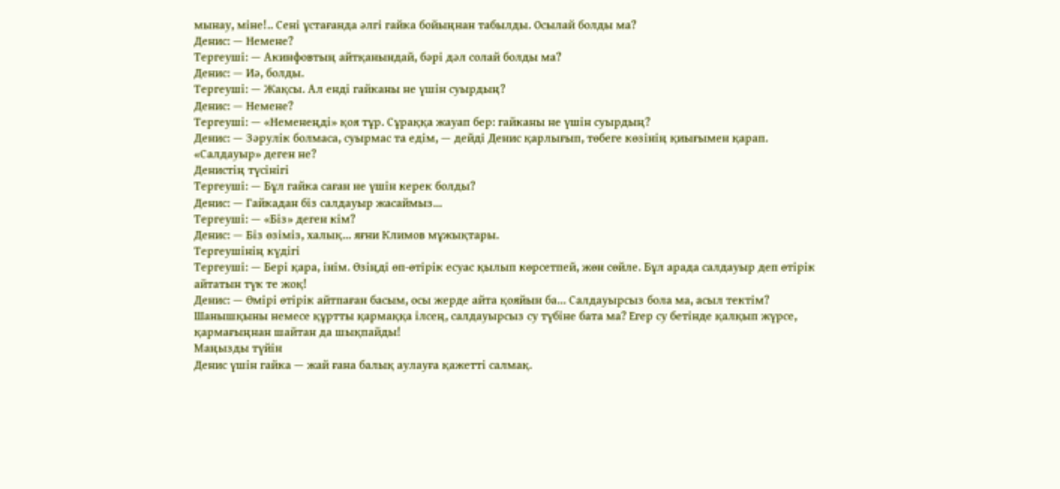мынау, міне!.. Сені ұстағанда әлгі гайка бойыңнан табылды. Осылай болды ма?
Денис: — Немене?
Тергеуші: — Акинфовтың айтқанындай, бәрі дәл солай болды ма?
Денис: — Иә, болды.
Тергеуші: — Жақсы. Ал енді гайканы не үшін суырдың?
Денис: — Немене?
Тергеуші: — «Неменеңді» қоя тұр. Сұраққа жауап бер: гайканы не үшін суырдың?
Денис: — Зәрулік болмаса, суырмас та едім, — дейді Денис қарлығып, төбеге көзінің қиығымен қарап.
«Салдауыр» деген не?
Денистің түсінігі
Тергеуші: — Бұл гайка саған не үшін керек болды?
Денис: — Гайкадан біз салдауыр жасаймыз...
Тергеуші: — «Біз» деген кім?
Денис: — Біз өзіміз, халық... яғни Климов мұжықтары.
Тергеушінің күдігі
Тергеуші: — Бері қара, інім. Өзіңді өп-өтірік есуас қылып көрсетпей, жөн сөйле. Бұл арада салдауыр деп өтірік айтатын түк те жоқ!
Денис: — Өмірі өтірік айтпаған басым, осы жерде айта қояйын ба... Салдауырсыз бола ма, асыл тектім? Шанышқыны немесе құртты қармаққа ілсең, салдауырсыз су түбіне бата ма? Егер су бетінде қалқып жүрсе, қармағыңнан шайтан да шықпайды!
Маңызды түйін
Денис үшін гайка — жай ғана балық аулауға қажетті салмақ.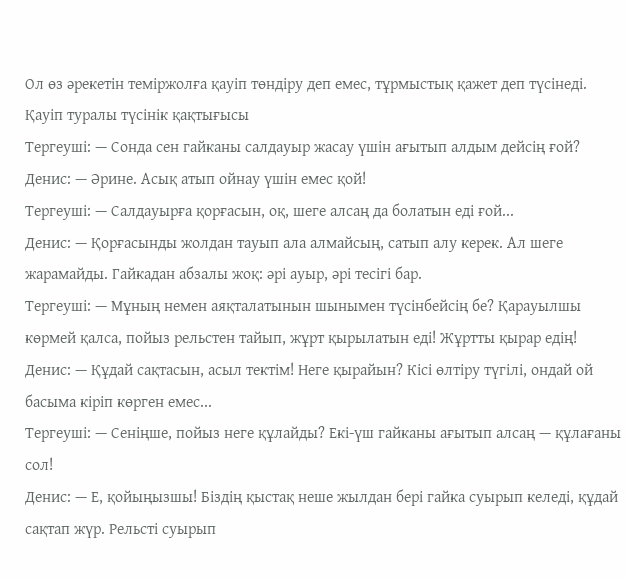Ол өз әрекетін теміржолға қауіп төндіру деп емес, тұрмыстық қажет деп түсінеді.
Қауіп туралы түсінік қақтығысы
Тергеуші: — Сонда сен гайканы салдауыр жасау үшін ағытып алдым дейсің ғой?
Денис: — Әрине. Асық атып ойнау үшін емес қой!
Тергеуші: — Салдауырға қорғасын, оқ, шеге алсаң да болатын еді ғой...
Денис: — Қорғасынды жолдан тауып ала алмайсың, сатып алу керек. Ал шеге жарамайды. Гайкадан абзалы жоқ: әрі ауыр, әрі тесігі бар.
Тергеуші: — Мұның немен аяқталатынын шынымен түсінбейсің бе? Қарауылшы көрмей қалса, пойыз рельстен тайып, жұрт қырылатын еді! Жұртты қырар едің!
Денис: — Құдай сақтасын, асыл тектім! Неге қырайын? Кісі өлтіру түгілі, ондай ой басыма кіріп көрген емес...
Тергеуші: — Сеніңше, пойыз неге құлайды? Екі-үш гайканы ағытып алсаң — құлағаны сол!
Денис: — Е, қойыңызшы! Біздің қыстақ неше жылдан бері гайка суырып келеді, құдай сақтап жүр. Рельсті суырып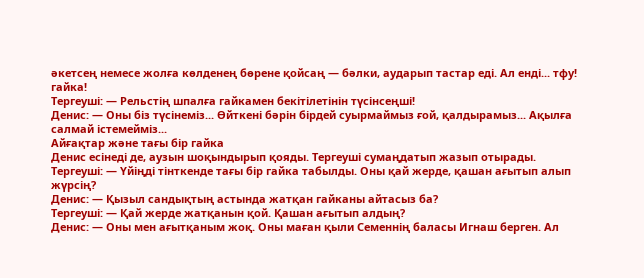әкетсең немесе жолға көлденең бөрене қойсаң — бәлки, аударып тастар еді. Ал енді... тфу! гайка!
Тергеуші: — Рельстің шпалға гайкамен бекітілетінін түсінсеңші!
Денис: — Оны біз түсінеміз... Өйткені бәрін бірдей суырмаймыз ғой, қалдырамыз... Ақылға салмай істемейміз...
Айғақтар және тағы бір гайка
Денис есінеді де, аузын шоқындырып қояды. Тергеуші сумаңдатып жазып отырады.
Тергеуші: — Үйіңді тінткенде тағы бір гайка табылды. Оны қай жерде, қашан ағытып алып жүрсің?
Денис: — Қызыл сандықтың астында жатқан гайканы айтасыз ба?
Тергеуші: — Қай жерде жатқанын қой. Қашан ағытып алдың?
Денис: — Оны мен ағытқаным жоқ. Оны маған қыли Семеннің баласы Игнаш берген. Ал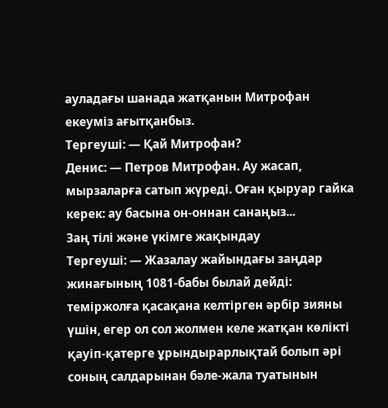ауладағы шанада жатқанын Митрофан екеуміз ағытқанбыз.
Тергеуші: — Қай Митрофан?
Денис: — Петров Митрофан. Ау жасап, мырзаларға сатып жүреді. Оған қыруар гайка керек: ау басына он-оннан санаңыз...
Заң тілі және үкімге жақындау
Тергеуші: — Жазалау жайындағы заңдар жинағының 1081-бабы былай дейді: теміржолға қасақана келтірген әрбір зияны үшін, егер ол сол жолмен келе жатқан көлікті қауіп-қатерге ұрындырарлықтай болып әрі соның салдарынан бәле-жала туатынын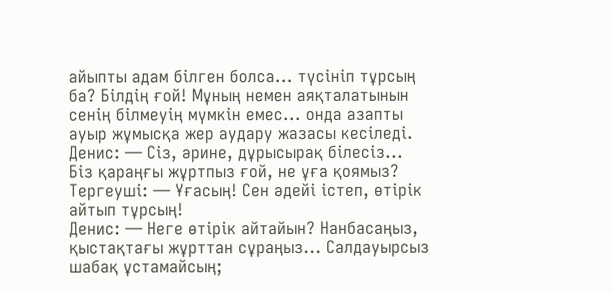айыпты адам білген болса... түсініп тұрсың ба? Білдің ғой! Мұның немен аяқталатынын сенің білмеуің мүмкін емес... онда азапты ауыр жұмысқа жер аудару жазасы кесіледі.
Денис: — Сіз, әрине, дұрысырақ білесіз... Біз қараңғы жұртпыз ғой, не ұға қоямыз?
Тергеуші: — Ұғасың! Сен әдейі істеп, өтірік айтып тұрсың!
Денис: — Неге өтірік айтайын? Нанбасаңыз, қыстақтағы жұрттан сұраңыз... Салдауырсыз шабақ ұстамайсың;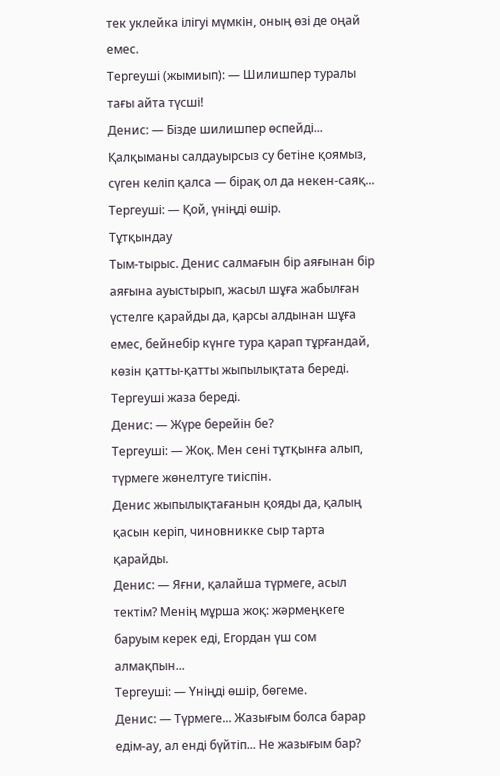тек уклейка ілігуі мүмкін, оның өзі де оңай емес.
Тергеуші (жымиып): — Шилишпер туралы тағы айта түсші!
Денис: — Бізде шилишпер өспейді... Қалқыманы салдауырсыз су бетіне қоямыз, сүген келіп қалса — бірақ ол да некен-саяқ...
Тергеуші: — Қой, үніңді өшір.
Тұтқындау
Тым-тырыс. Денис салмағын бір аяғынан бір аяғына ауыстырып, жасыл шұға жабылған үстелге қарайды да, қарсы алдынан шұға емес, бейнебір күнге тура қарап тұрғандай, көзін қатты-қатты жыпылықтата береді. Тергеуші жаза береді.
Денис: — Жүре берейін бе?
Тергеуші: — Жоқ. Мен сені тұтқынға алып, түрмеге жөнелтуге тиіспін.
Денис жыпылықтағанын қояды да, қалың қасын керіп, чиновникке сыр тарта қарайды.
Денис: — Яғни, қалайша түрмеге, асыл тектім? Менің мұрша жоқ: жәрмеңкеге баруым керек еді, Егордан үш сом алмақпын...
Тергеуші: — Үніңді өшір, бөгеме.
Денис: — Түрмеге... Жазығым болса барар едім-ау, ал енді бүйтіп... Не жазығым бар?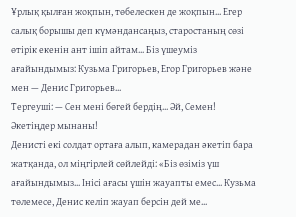Ұрлық қылған жоқпын, төбелескен де жоқпын... Егер салық борышы деп күмәндансаңыз, старостаның сөзі өтірік екенін ант ішіп айтам... Біз үшеуміз ағайындымыз: Кузьма Григорьев, Егор Григорьев және мен — Денис Григорьев...
Тергеуші: — Сен мені бөгей бердің... Әй, Семен! Әкетіңдер мынаны!
Денисті екі солдат ортаға алып, камерадан әкетіп бара жатқанда, ол міңгірлей сөйлейді: «Біз өзіміз үш ағайындымыз... Інісі ағасы үшін жауапты емес... Кузьма төлемесе, Денис келіп жауап берсін дей ме...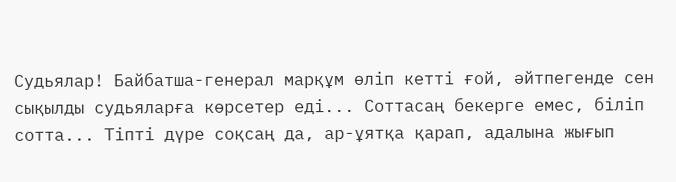Судьялар! Байбатша-генерал марқұм өліп кетті ғой, әйтпегенде сен сықылды судьяларға көрсетер еді... Соттасаң бекерге емес, біліп сотта... Тіпті дүре соқсаң да, ар-ұятқа қарап, адалына жығып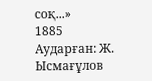соқ...»
1885
Аударған: Ж. Ысмағұлов